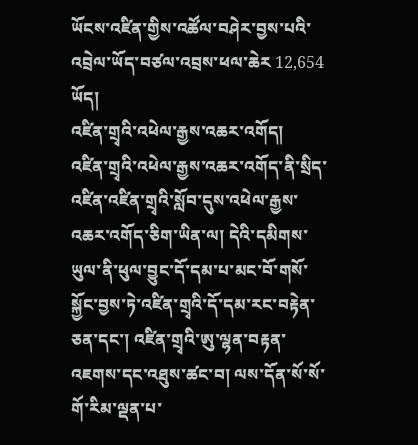ཡོངས་འཛིན་གྱིས་འཚོལ་བཤེར་བྱས་པའི་འབྲེལ་ཡོད་བཙལ་འབྲས་ཕལ་ཆེར 12,654 ཡོད།
འཛིན་གྲྭའི་འཕེལ་རྒྱས་འཆར་འགོད།
འཛིན་གྲྭའི་འཕེལ་རྒྱས་འཆར་འགོད་ནི་སྲིད་འཛིན་འཛིན་གྲྭའི་སློབ་དུས་འཕེལ་རྒྱས་འཆར་འགོད་ཅིག་ཡིན་ལ། དེའི་དམིགས་ཡུལ་ནི་ཕུལ་བྱུང་དོ་དམ་པ་མང་བོ་གསོ་སྐྱོང་བྱས་ཏེ་འཛིན་གྲྭའི་དོ་དམ་རང་བརྟེན་ཅན་དང་། འཛིན་གྲྭའི་ཨུ་ལྷན་བརྟན་འཇགས་དང་འཐུས་ཚང་བ། ལས་དོན་སོ་སོ་གོ་རིམ་ལྡན་པ་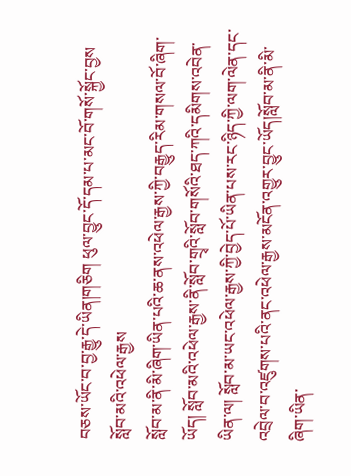བཅས་ཡོང་བ་བྱ་རྒྱུ་དེ་ཡིན།གཅིག ཕུལ་བྱུང་དོ་དམ་པ་མང་བོ་གསོ་སྐྱོང་བྱས
སློབ་མའི་འཕེལ་རྒྱས
སློབ་མ་ནི་མི་ཞིག་ཡིན་པའི་ཆ་ནས་འཕེལ་རྒྱས་ཀྱི་བརྒྱུད་རིམ་གསལ་བོ་ཞིག་ཡོད། སློབ་མའི་འཕེལ་རྒྱས་ནི་སློབ་གྲྭའི་སློབ་གསོའི་ཐད་ཀའི་དམིགས་འབེན་ཡིན་ལ། སློབ་མ་ཡང་འཕེལ་རྒྱས་ཀྱི་བྱེད་པོ་ཡིན་པས་རང་ཉིད་ཀྱི་ལག་ལེན་དང་འབྲེལ་བ་འཛུགས་པའི་ནང་འཕེལ་རྒྱས་མངོན་འགྱུར་བྱུང་ཡོད།སློབ་མ་ནི་མི་ཞིག་ཡིན་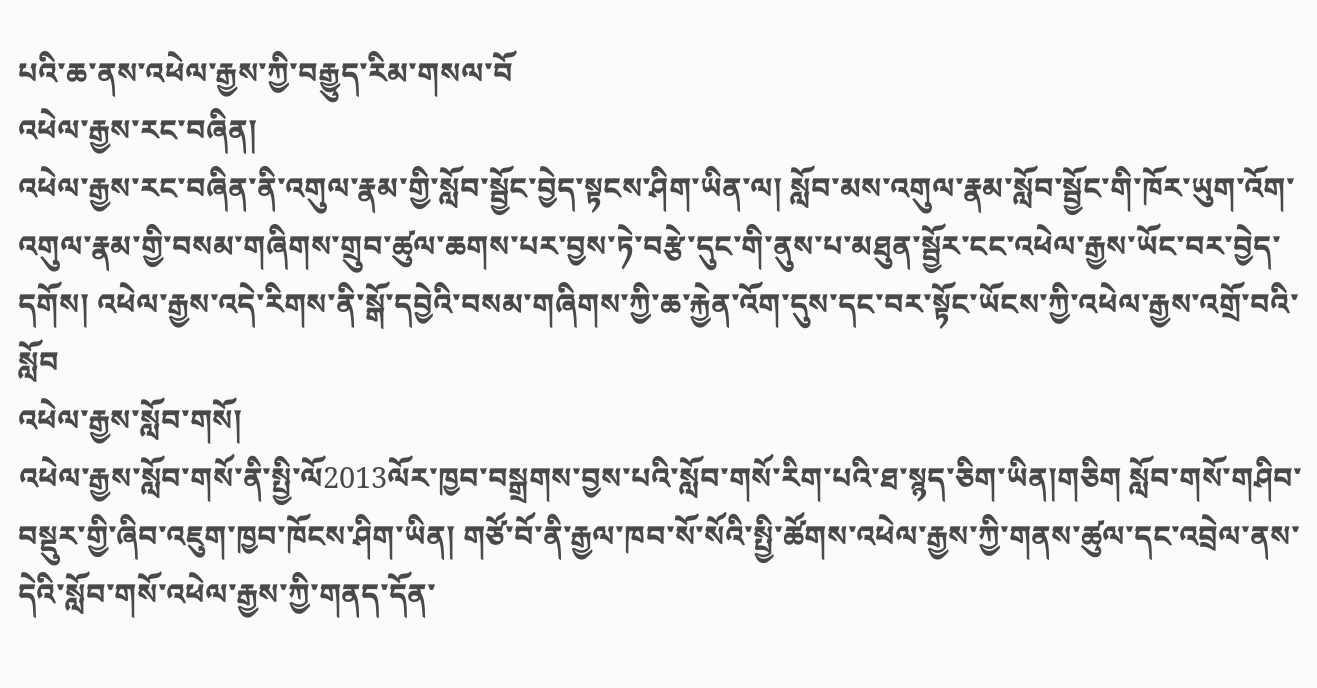པའི་ཆ་ནས་འཕེལ་རྒྱས་ཀྱི་བརྒྱུད་རིམ་གསལ་བོ
འཕེལ་རྒྱས་རང་བཞིན།
འཕེལ་རྒྱས་རང་བཞིན་ནི་འགུལ་རྣམ་གྱི་སློབ་སྦྱོང་བྱེད་སྟངས་ཤིག་ཡིན་ལ། སློབ་མས་འགུལ་རྣམ་སློབ་སྦྱོང་གི་ཁོར་ཡུག་འོག་འགུལ་རྣམ་གྱི་བསམ་གཞིགས་གྲུབ་ཚུལ་ཆགས་པར་བྱས་ཏེ་བརྩེ་དུང་གི་ནུས་པ་མཐུན་སྦྱོར་ངང་འཕེལ་རྒྱས་ཡོང་བར་བྱེད་དགོས། འཕེལ་རྒྱས་འདེ་རིགས་ནི་སྒོ་དབྱེའི་བསམ་གཞིགས་ཀྱི་ཆ་རྐྱེན་འོག་དུས་དང་བར་སྟོང་ཡོངས་ཀྱི་འཕེལ་རྒྱས་འགྲོ་བའི་སློབ
འཕེལ་རྒྱས་སློབ་གསོ།
འཕེལ་རྒྱས་སློབ་གསོ་ནི་སྤྱི་ལོ2013ལོར་ཁྱབ་བསྒྲགས་བྱས་པའི་སློབ་གསོ་རིག་པའི་ཐ་སྙད་ཅིག་ཡིན།གཅིག སློབ་གསོ་གཤིབ་བསྡུར་གྱི་ཞིབ་འཇུག་ཁྱབ་ཁོངས་ཤིག་ཡིན། གཙོ་བོ་ནི་རྒྱལ་ཁབ་སོ་སོའི་སྤྱི་ཚོགས་འཕེལ་རྒྱས་ཀྱི་གནས་ཚུལ་དང་འབྲེལ་ནས་དེའི་སློབ་གསོ་འཕེལ་རྒྱས་ཀྱི་གནད་དོན་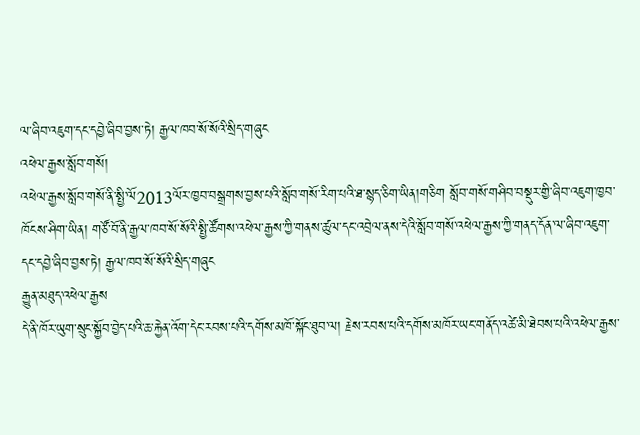ལ་ཞིབ་འཇུག་དང་དབྱེ་ཞིབ་བྱས་ཏེ། རྒྱལ་ཁབ་སོ་སོའི་སྲིད་གཞུང
འཕེལ་རྒྱས་སློབ་གསོ།
འཕེལ་རྒྱས་སློབ་གསོ་ནི་སྤྱི་ལོ2013ལོར་ཁྱབ་བསྒྲགས་བྱས་པའི་སློབ་གསོ་རིག་པའི་ཐ་སྙད་ཅིག་ཡིན།གཅིག སློབ་གསོ་གཤིབ་བསྡུར་གྱི་ཞིབ་འཇུག་ཁྱབ་ཁོངས་ཤིག་ཡིན། གཙོ་བོ་ནི་རྒྱལ་ཁབ་སོ་སོའི་སྤྱི་ཚོགས་འཕེལ་རྒྱས་ཀྱི་གནས་ཚུལ་དང་འབྲེལ་ནས་དེའི་སློབ་གསོ་འཕེལ་རྒྱས་ཀྱི་གནད་དོན་ལ་ཞིབ་འཇུག་དང་དབྱེ་ཞིབ་བྱས་ཏེ། རྒྱལ་ཁབ་སོ་སོའི་སྲིད་གཞུང
རྒྱུན་མཐུད་འཕེལ་རྒྱས
དེ་ནི་ཁོར་ཡུག་སྲུང་སྐྱོབ་བྱེད་པའི་ཆ་རྐྱེན་འོག་དེང་རབས་པའི་དགོས་མཁོ་སྐོང་ཐུབ་ལ། རྗེས་རབས་པའི་དགོས་མཁོར་ཡང་གནོད་འཚེ་མི་ཐེབས་པའི་འཕེལ་རྒྱས་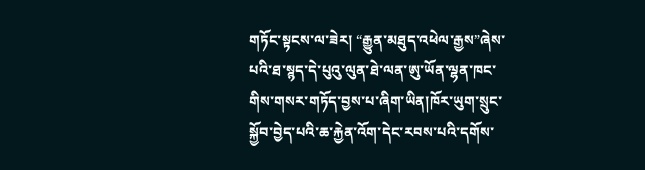གཏོང་སྟངས་ལ་ཟེར། “རྒྱུན་མཐུད་འཕེལ་རྒྱས”ཞེས་པའི་ཐ་སྙད་དེ་པུའུ་ལུན་ཐེ་ལན་ཨུ་ཡོན་ལྷན་ཁང་གིས་གསར་གཏོད་བྱས་པ་ཞིག་ཡིན།ཁོར་ཡུག་སྲུང་སྐྱོབ་བྱེད་པའི་ཆ་རྐྱེན་འོག་དེང་རབས་པའི་དགོས་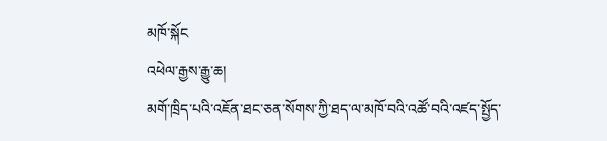མཁོ་སྐོང
འཕེལ་རྒྱས་རྒྱུ་ཆ།
མགོ་ཁྲིད་པའི་འཇོན་ཐང་ཅན་སོགས་ཀྱི་ཐད་ལ་མཁོ་བའི་འཚོ་བའི་འཛད་སྤྱོད་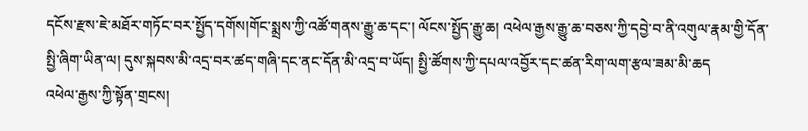དངོས་རྫས་ཇེ་མཐོར་གཏོང་བར་སྤྱོད་དགོས།གོང་སྨྲས་ཀྱི་འཚོ་གནས་རྒྱུ་ཆ་དང་། ལོངས་སྤྱོད་རྒྱུ་ཆ། འཕེལ་རྒྱས་རྒྱུ་ཆ་བཅས་ཀྱི་དབྱེ་བ་ནི་འགུལ་རྣམ་གྱི་དོན་སྤྱི་ཞིག་ཡིན་ལ། དུས་སྐབས་མི་འདྲ་བར་ཚད་གཞི་དང་ནང་དོན་མི་འདྲ་བ་ཡོད། སྤྱི་ཚོགས་ཀྱི་དཔལ་འབྱོར་དང་ཚན་རིག་ལག་རྩལ་ཟམ་མི་ཆད
འཕེལ་རྒྱས་ཀྱི་སྟོན་གྲངས།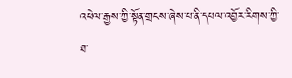འཕེལ་རྒྱས་ཀྱི་སྟོན་གྲངས་ཞེས་པ་ནི་དཔལ་འབྱོར་རིགས་ཀྱི་ཐ་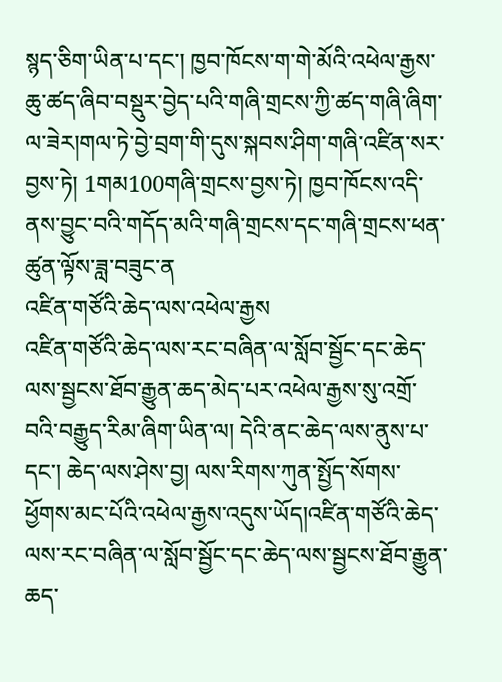སྙད་ཅིག་ཡིན་པ་དང་། ཁྱབ་ཁོངས་ག་གེ་མོའི་འཕེལ་རྒྱས་ཆུ་ཚད་ཞིབ་བསྡུར་བྱེད་པའི་གཞི་གྲངས་ཀྱི་ཚད་གཞི་ཞིག་ལ་ཟེར།གལ་ཏེ་བྱེ་བྲག་གི་དུས་སྐབས་ཤིག་གཞི་འཛིན་སར་བྱས་ཏེ། 1གམ100གཞི་གྲངས་བྱས་ཏེ། ཁྱབ་ཁོངས་འདི་ནས་བྱུང་བའི་གདོད་མའི་གཞི་གྲངས་དང་གཞི་གྲངས་ཕན་ཚུན་ལྟོས་ཟླ་བཟུང་ན
འཛིན་གཙོའི་ཆེད་ལས་འཕེལ་རྒྱས
འཛིན་གཙོའི་ཆེད་ལས་རང་བཞིན་ལ་སློབ་སྦྱོང་དང་ཆེད་ལས་སྦྱངས་ཐོབ་རྒྱུན་ཆད་མེད་པར་འཕེལ་རྒྱས་སུ་འགྲོ་བའི་བརྒྱུད་རིམ་ཞིག་ཡིན་ལ། དེའི་ནང་ཆེད་ལས་ནུས་པ་དང་། ཆེད་ལས་ཤེས་བྱ། ལས་རིགས་ཀུན་སྤྱོད་སོགས་ཕྱོགས་མང་པོའི་འཕེལ་རྒྱས་འདུས་ཡོད།འཛིན་གཙོའི་ཆེད་ལས་རང་བཞིན་ལ་སློབ་སྦྱོང་དང་ཆེད་ལས་སྦྱངས་ཐོབ་རྒྱུན་ཆད་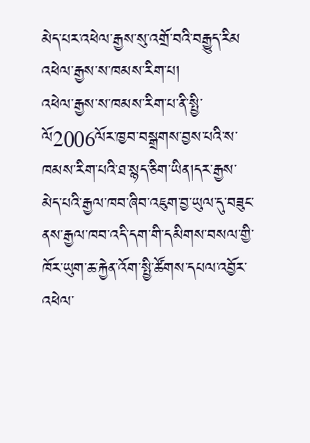མེད་པར་འཕེལ་རྒྱས་སུ་འགྲོ་བའི་བརྒྱུད་རིམ
འཕེལ་རྒྱས་ས་ཁམས་རིག་པ།
འཕེལ་རྒྱས་ས་ཁམས་རིག་པ་ནི་སྤྱི་ལོ2006ལོར་ཁྱབ་བསྒྲགས་བྱས་པའི་ས་ཁམས་རིག་པའི་ཐ་སྙད་ཅིག་ཡིན།དར་རྒྱས་མེད་པའི་རྒྱལ་ཁབ་ཞིབ་འཇུག་བྱ་ཡུལ་དུ་བཟུང་ནས་རྒྱལ་ཁབ་འདི་དག་གི་དམིགས་བསལ་གྱི་ཁོར་ཡུག་ཆ་རྐྱེན་འོག་སྤྱི་ཚོགས་དཔལ་འབྱོར་འཕེལ་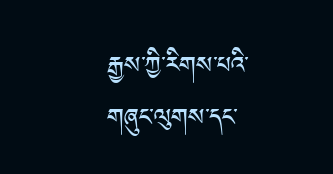རྒྱས་ཀྱི་རིགས་པའི་གཞུང་ལུགས་དང་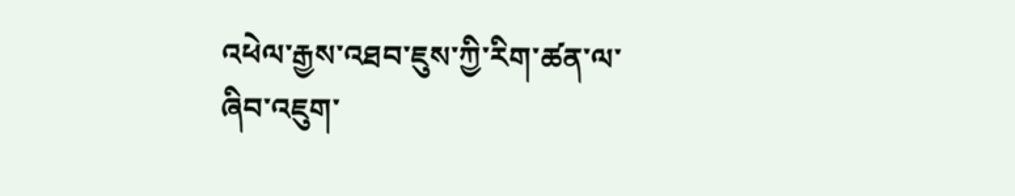འཕེལ་རྒྱས་འཐབ་ཇུས་ཀྱི་རིག་ཚན་ལ་ཞིབ་འཇུག་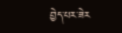བྱེད་པར་ཟེར